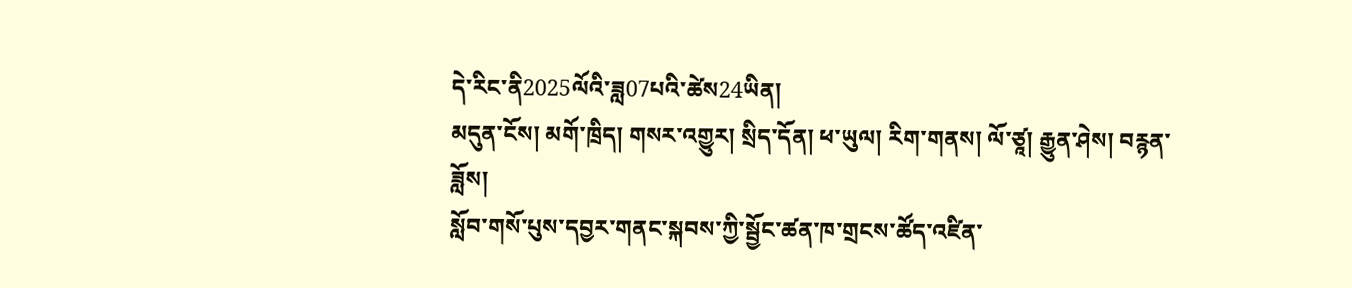དེ་རིང་ནི2025ལོའི་ཟླ07པའི་ཚེས24ཡིན།
མདུན་ངོས། མགོ་ཁྲིད། གསར་འགྱུར། སྲིད་དོན། ཕ་ཡུལ། རིག་གནས། ལོ་ཙཱ། རྒྱུན་ཤེས། བརྙན་ཟློས།
སློབ་གསོ་པུས་དབྱར་གནང་སྐབས་ཀྱི་སྦྱོང་ཚན་ཁ་གྲངས་ཚོད་འཛིན་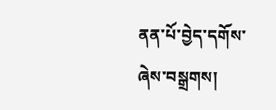ནན་པོ་བྱེད་དགོས་ཞེས་བསྒྲགས།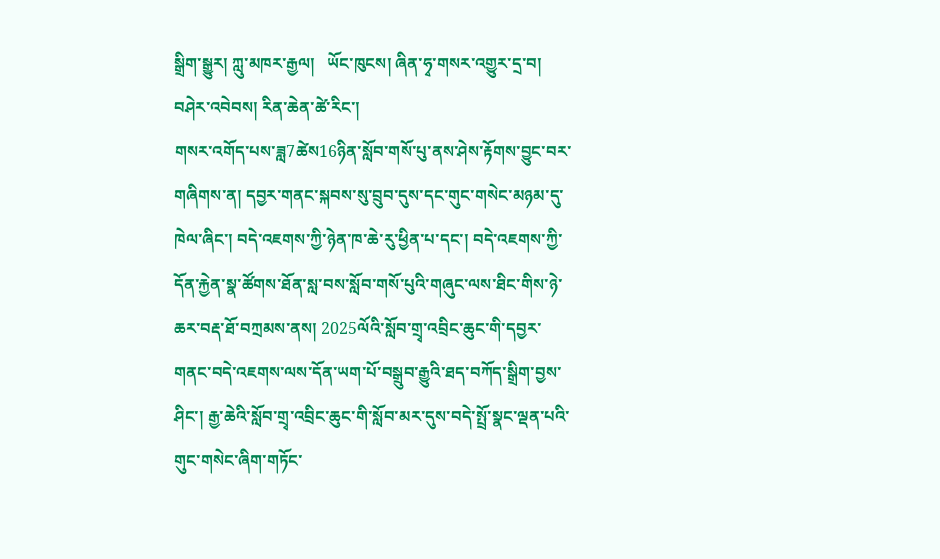སྒྲིག་སྒྱུར། ཀླུ་མཁར་རྒྱལ།   ཡོང་ཁུངས། ཞིན་ཧྭ་གསར་འགྱུར་དྲ་བ།  བཤེར་འབེབས། རིན་ཆེན་ཚེ་རིང་།
གསར་འགོད་པས་ཟླ7ཚེས16ཉིན་སློབ་གསོ་པུ་ནས་ཤེས་རྟོགས་བྱུང་བར་གཞིགས་ན། དབྱར་གནང་སྐབས་སུ་བྲུབ་དུས་དང་གུང་གསེང་མཉམ་དུ་ཁེལ་ཞིང་། བདེ་འཇགས་ཀྱི་ཉེན་ཁ་ཆེ་རུ་ཕྱིན་པ་དང་། བདེ་འཇགས་ཀྱི་དོན་རྐྱེན་སྣ་ཚོགས་ཐོན་སླ་བས་སློབ་གསོ་པུའི་གཞུང་ལས་ཐིང་གིས་ཉེ་ཆར་བརྡ་ཐོ་བཀྲམས་ནས། 2025ལོའི་སློབ་གྲྭ་འབྲིང་ཆུང་གི་དབྱར་གནང་བདེ་འཇགས་ལས་དོན་ཡག་པོ་བསྒྲུབ་རྒྱུའི་ཐད་བཀོད་སྒྲིག་བྱས་ཤིང་། རྒྱ་ཆེའི་སློབ་གྲྭ་འབྲིང་ཆུང་གི་སློབ་མར་དུས་བདེ་སྤྲོ་སྣང་ལྡན་པའི་གུང་གསེང་ཞིག་གཏོང་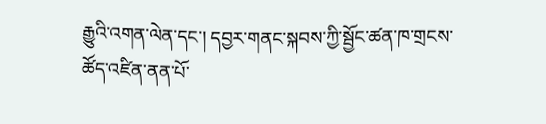རྒྱུའི་འགན་ལེན་དང་། དབྱར་གནང་སྐབས་ཀྱི་སྦྱོང་ཚན་ཁ་གྲངས་ཚོད་འཛིན་ནན་པོ་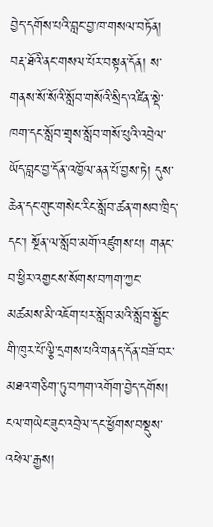བྱེད་དགོས་པའི་བླང་བྱ་ཁ་གསལ་བཏོན།
བརྡ་ཐོའི་ནང་གསལ་པོར་བསྟན་དོན། ས་གནས་སོ་སོའི་སློབ་གསོའི་སྲིད་འཛིན་སྡེ་ཁག་དང་སློབ་གྲྭས་སློབ་གསོ་པུའི་འབྲེལ་ཡོད་བླང་བྱ་དོན་འཁྱོལ་ནན་པོ་བྱས་ཏེ། དུས་ཆེན་དང་གུང་གསེང་རིང་སློབ་ཚན་གསབ་ཁྲིད་དང་། སྔོན་ལ་སློབ་མགོ་འཛུགས་པ། གནང་བ་ཕྱིར་འགྱངས་སོགས་བཀག་ཀྱང་མཚམས་མི་འཇོག་པར་སློབ་མའི་སློབ་སྦྱོང་གི་ཁུར་པོ་ལྕི་དྲགས་པའི་གནད་དོན་བཟོ་བར་མཐའ་གཅིག་ཏུ་བཀག་འགོག་བྱེད་དགོས། ངལ་གཡེང་ཟུང་འབྲེལ་དང་ཕྱོགས་བསྡུས་འཕེལ་རྒྱས།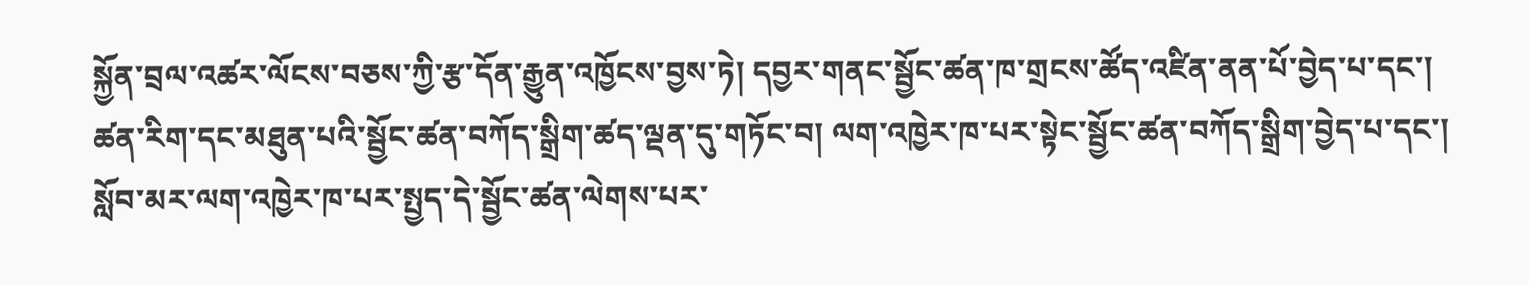སྐྱོན་བྲལ་འཚར་ལོངས་བཅས་ཀྱི་རྩ་དོན་རྒྱུན་འཁྱོངས་བྱས་ཏེ། དབྱར་གནང་སྦྱོང་ཚན་ཁ་གྲངས་ཚོད་འཛིན་ནན་པོ་བྱེད་པ་དང་། ཚན་རིག་དང་མཐུན་པའི་སྦྱོང་ཚན་བཀོད་སྒྲིག་ཚད་ལྡན་དུ་གཏོང་བ། ལག་འཁྱེར་ཁ་པར་སྟེང་སྦྱོང་ཚན་བཀོད་སྒྲིག་བྱེད་པ་དང་། སློབ་མར་ལག་འཁྱེར་ཁ་པར་སྤྱད་དེ་སྦྱོང་ཚན་ལེགས་པར་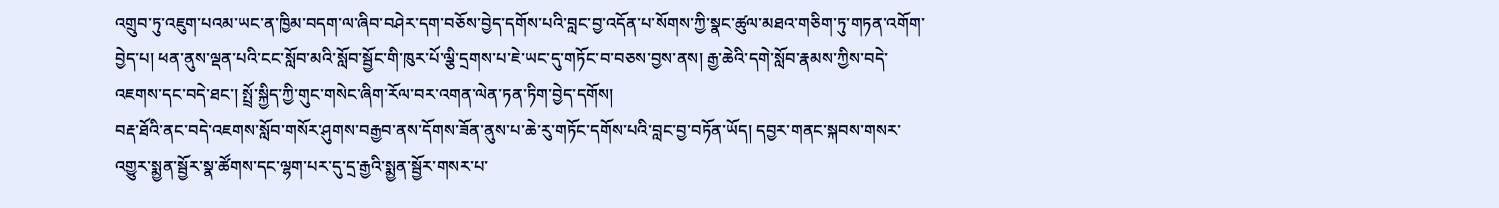འགྲུབ་ཏུ་འཇུག་པའམ་ཡང་ན་ཁྱིམ་བདག་ལ་ཞིབ་བཤེར་དག་བཅོས་བྱེད་དགོས་པའི་བླང་བྱ་འདོན་པ་སོགས་ཀྱི་སྣང་ཚུལ་མཐའ་གཅིག་ཏུ་གཏན་འགོག་བྱེད་པ། ཕན་ནུས་ལྡན་པའི་ངང་སློབ་མའི་སློབ་སྦྱོང་གི་ཁུར་པོ་ལྕི་དྲགས་པ་ཇེ་ཡང་དུ་གཏོང་བ་བཅས་བྱས་ནས། རྒྱ་ཆེའི་དགེ་སློབ་རྣམས་ཀྱིས་བདེ་འཇགས་དང་བདེ་ཐང་། སྤྲོ་སྐྱིད་ཀྱི་གུང་གསེང་ཞིག་རོལ་བར་འགན་ལེན་ཏན་ཏིག་བྱེད་དགོས།
བརྡ་ཐོའི་ནང་བདེ་འཇགས་སློབ་གསོར་ཤུགས་བརྒྱབ་ནས་དོགས་ཟོན་ནུས་པ་ཆེ་རུ་གཏོང་དགོས་པའི་བླང་བྱ་བཏོན་ཡོད། དབྱར་གནང་སྐབས་གསར་འགྱུར་སྨྱན་སྦྱོར་སྣ་ཚོགས་དང་ལྷག་པར་དུ་དྲ་རྒྱའི་སྨྱན་སྦྱོར་གསར་པ་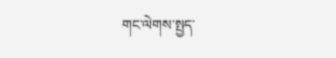གང་ལེགས་སྤྱད་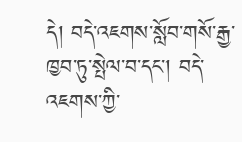དེ། བདེ་འཇགས་སློབ་གསོ་རྒྱ་ཁྱབ་ཏུ་སྤེལ་བ་དང་། བདེ་འཇགས་ཀྱི་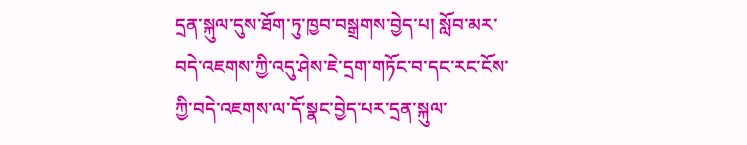དྲན་སྐུལ་དུས་ཐོག་ཏུ་ཁྱབ་བསྒྲགས་བྱེད་པ། སློབ་མར་བདེ་འཇགས་ཀྱི་འདུ་ཤེས་ཇེ་དྲག་གཏོང་བ་དང་རང་ངོས་ཀྱི་བདེ་འཇགས་ལ་དོ་སྣང་བྱེད་པར་དྲན་སྐུལ་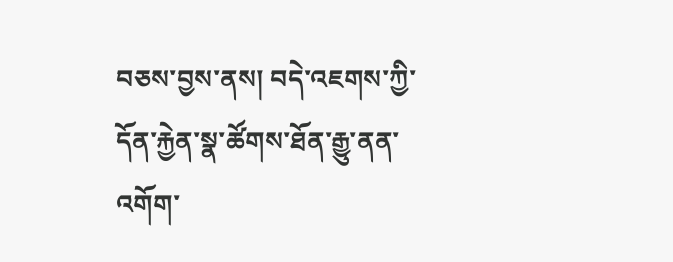བཅས་བྱས་ནས། བདེ་འཇགས་ཀྱི་དོན་རྐྱེན་སྣ་ཚོགས་ཐོན་རྒྱུ་ནན་འགོག་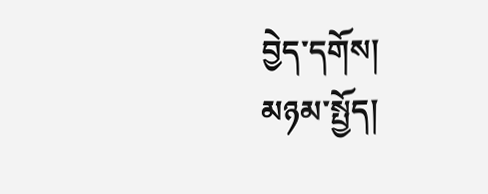བྱེད་དགོས།
མཉམ་སྤྱོད།